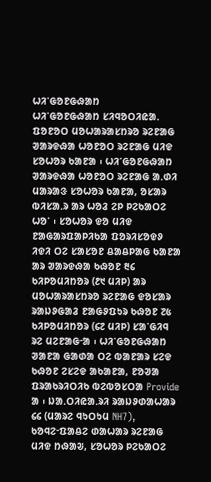ᱦᱤᱸᱜᱚᱱᱜᱷᱟᱴ
ᱦᱤᱸᱜᱚᱱᱜᱷᱟᱴ ᱥᱤᱧᱚᱛᱤᱭᱟᱹ ᱯᱚᱱᱚᱛ ᱢᱚᱦᱟᱨᱟᱥᱴᱨᱚ ᱨᱮᱱᱟᱜ ᱣᱟᱨᱫᱷᱟ ᱦᱚᱱᱚᱛ ᱨᱮᱱᱟᱜ ᱢᱤᱫ ᱥᱚᱦᱚᱨ ᱠᱟᱱᱟ ᱾ ᱦᱤᱸᱜᱚᱱᱜᱷᱟᱴ ᱣᱟᱨᱫᱷᱟ ᱦᱚᱱᱚᱛ ᱨᱮᱱᱟᱜ ᱟᱹᱰᱤ ᱢᱟᱨᱟᱝ ᱥᱚᱦᱚᱨ ᱠᱟᱱᱟ, ᱚᱥᱟᱨ ᱵᱤᱥᱟᱹᱨ ᱟᱨ ᱦᱚᱲ ᱮᱞ ᱞᱮᱠᱟᱛᱮ ᱦᱚᱸ ᱾ ᱥᱚᱦᱚᱨ ᱫᱚ ᱢᱤᱫ ᱱᱟᱜᱟᱨᱯᱟᱞᱤᱠᱟ ᱯᱚᱨᱤᱥᱚᱫᱽ ᱤᱫᱤ ᱛᱮ ᱥᱟᱥᱚᱱ ᱪᱟᱪᱞᱟᱜ ᱠᱟᱱᱟ ᱟᱨ ᱣᱟᱨᱫᱷᱟ ᱠᱷᱚᱱ ᱓᱔ ᱠᱤᱞᱚᱢᱤᱴᱚᱨ (᱒᱑ ᱢᱤᱞ) ᱟᱨ ᱢᱚᱦᱟᱨᱟᱥᱴᱨᱚ ᱨᱮᱱᱟᱜ ᱫᱚᱥᱟᱨ ᱨᱟᱡᱽᱜᱟᱲ ᱱᱟᱜᱽᱯᱩᱨ ᱠᱷᱚᱱ ᱗᱕ ᱠᱤᱞᱚᱢᱤᱴᱚᱨ (᱔᱗ ᱢᱤᱞ) ᱥᱟᱸᱜᱤᱧ ᱨᱮ ᱢᱮᱱᱟᱜᱼᱟ ᱾ ᱦᱤᱸᱜᱚᱱᱜᱷᱟᱴ ᱣᱟᱱᱟ ᱜᱟᱰᱟ ᱛᱮ ᱵᱟᱱᱟᱨ ᱥᱮᱫ ᱠᱷᱚᱱ ᱮᱥᱮᱫ ᱟᱠᱟᱱᱟ, ᱱᱚᱣᱟ ᱯᱨᱟᱠᱨᱤᱛᱤᱠ ᱵᱮᱵᱚᱥᱛᱟ Provide ᱟ ᱾ ᱡᱟᱹᱛᱤᱭᱟᱹᱨᱤ ᱨᱟᱡᱽᱰᱟᱦᱟᱨ ᱔᱔ (ᱢᱟᱨᱮ ᱧᱩᱛᱩᱢ NH7), ᱠᱚᱧᱮᱼᱯᱟᱪᱮ ᱰᱟᱦᱟᱨ ᱨᱮᱱᱟᱜ ᱢᱤᱫ ᱴᱷᱟᱶ, ᱥᱚᱦᱚᱨ ᱞᱮᱠᱟᱛᱮ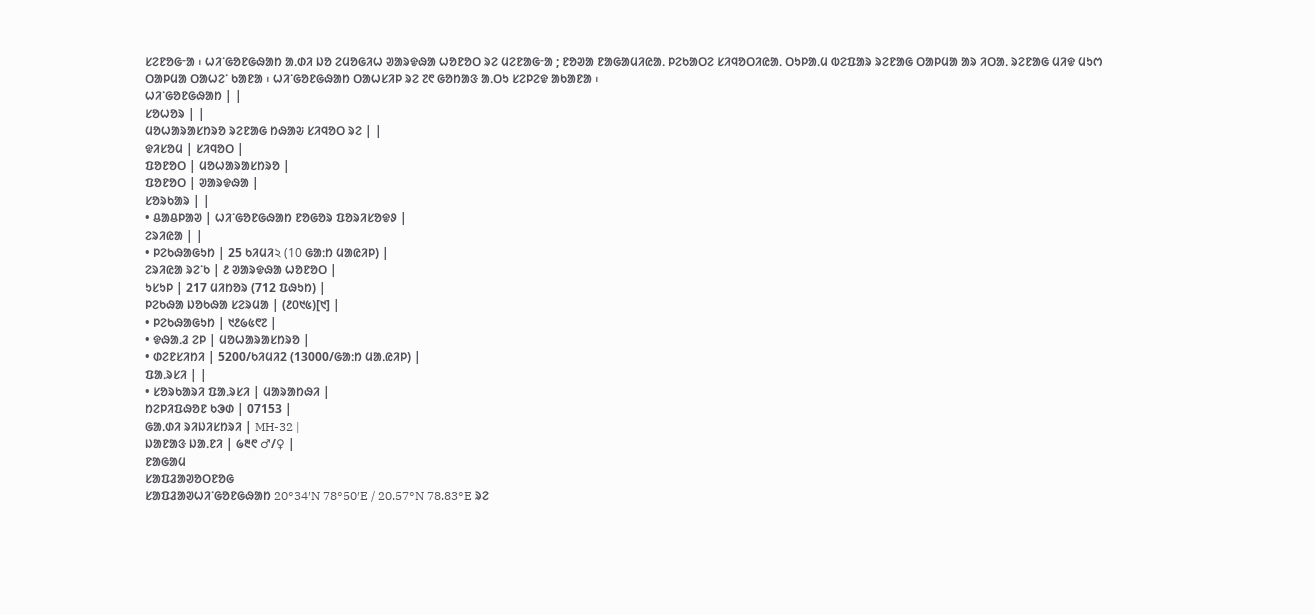ᱥᱮᱱᱚᱜᱼᱟ ᱾ ᱦᱤᱸᱜᱚᱱᱜᱷᱟᱴ ᱟᱹᱰᱤ ᱡᱚ ᱮᱢᱚᱜᱤᱦ ᱣᱟᱨᱫᱷᱟ ᱦᱚᱱᱚᱛ ᱨᱮ ᱢᱮᱱᱟᱜᱼᱟ ; ᱱᱚᱣᱟ ᱱᱟᱜᱟᱢᱤᱭᱟᱹ ᱞᱮᱠᱟᱛᱮ ᱥᱤᱧᱚᱛᱤᱭᱟᱹ ᱛᱩᱞᱟᱹᱢ ᱵᱮᱯᱟᱨ ᱨᱮᱱᱟᱜ ᱛᱟᱞᱢᱟ ᱟᱨ ᱤᱛᱟᱹ ᱨᱮᱱᱟᱜ ᱢᱤᱫ ᱢᱩᱬ ᱛᱟᱞᱢᱟ ᱛᱟᱦᱮᱸ ᱠᱟᱱᱟ ᱾ ᱦᱤᱸᱜᱚᱱᱜᱷᱟᱴ ᱛᱟᱦᱥᱤᱞ ᱨᱮ ᱗᱖ ᱜᱚᱴᱟᱝ ᱟᱹᱛᱩ ᱥᱮᱞᱮᱫ ᱟᱠᱟᱱᱟ ᱾
ᱦᱤᱸᱜᱚᱱᱜᱷᱟᱴ | |
ᱥᱚᱦᱚᱨ | |
ᱢᱚᱦᱟᱨᱟᱥᱴᱨᱚ ᱨᱮᱱᱟᱜ ᱴᱷᱟᱶ ᱥᱤᱧᱚᱛ ᱨᱮ | |
ᱫᱤᱥᱚᱢ | ᱥᱤᱧᱚᱛ |
ᱯᱚᱱᱚᱛ | ᱢᱚᱦᱟᱨᱟᱥᱴᱨᱚ |
ᱯᱚᱱᱚᱛ | ᱣᱟᱨᱫᱷᱟ |
ᱥᱚᱨᱠᱟᱨ | |
• ᱪᱟᱪᱞᱟᱣ | ᱦᱤᱸᱜᱚᱱᱜᱷᱟᱴ ᱱᱚᱜᱚᱨ ᱯᱚᱨᱤᱥᱚᱫᱽ |
ᱮᱨᱤᱭᱟ | |
• ᱞᱮᱠᱷᱟᱜᱩᱴ | 25 ᱠᱤᱢᱤ২ (10 ᱜᱟᱺᱴ ᱢᱟᱭᱤᱞ) |
ᱮᱨᱤᱭᱟ ᱨᱮᱸᱠ | ᱒ ᱣᱟᱨᱫᱷᱟ ᱦᱚᱱᱚᱛ |
ᱩᱥᱩᱞ | 217 ᱢᱤᱴᱚᱨ (712 ᱯᱷᱩᱴ) |
ᱞᱮᱠᱷᱟ ᱡᱚᱠᱷᱟ ᱥᱮᱨᱢᱟ | (᱒᱐᱑᱕)[᱑] |
• ᱞᱮᱠᱷᱟᱜᱩᱴ | ᱑᱒᱙᱕᱖᱗ |
• ᱫᱷᱟᱹᱲ ᱮᱞ | ᱢᱚᱦᱟᱨᱟᱥᱴᱨᱚ |
• ᱰᱮᱱᱥᱤᱴᱤ | 5200/ᱠᱤᱢᱤ2 (13000/ᱜᱟᱺᱴ ᱢᱟᱹᱭᱤᱞ) |
ᱯᱟᱹᱨᱥᱤ | |
• ᱥᱚᱨᱠᱟᱨᱤ ᱯᱟᱹᱨᱥᱤ | ᱢᱟᱨᱟᱴᱷᱤ |
ᱴᱮᱞᱤᱯᱷᱚᱱ ᱠᱳᱰ | 07153 |
ᱜᱟᱹᱰᱤ ᱨᱤᱡᱤᱥᱴᱨᱤ | MH-32 |
ᱡᱟᱱᱟᱝ ᱡᱟᱹᱱᱤ | ᱙᱓᱖ ♂/♀ |
ᱱᱟᱜᱟᱢ
ᱥᱟᱯᱲᱟᱣᱚᱛᱱᱚᱜ
ᱥᱟᱯᱲᱟᱣᱦᱤᱸᱜᱚᱱᱜᱷᱟᱴ 20°34′N 78°50′E / 20.57°N 78.83°E ᱨᱮ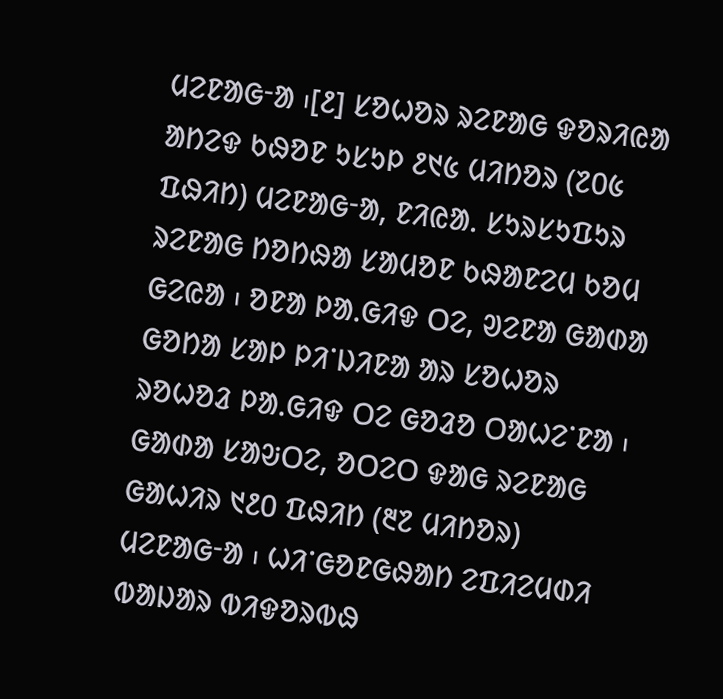ᱢᱮᱱᱟᱜᱼᱟ ᱾[᱒] ᱥᱚᱦᱚᱨ ᱨᱮᱱᱟᱜ ᱫᱚᱨᱤᱭᱟ ᱟᱴᱮᱫ ᱠᱷᱚᱱ ᱩᱥᱩᱞ ᱒᱑᱕ ᱢᱤᱴᱚᱨ (᱗᱐᱕ ᱯᱷᱤᱴ) ᱢᱮᱱᱟᱜᱼᱟ, ᱱᱤᱭᱟᱹ ᱥᱩᱨᱥᱩᱯᱩᱨ ᱨᱮᱱᱟᱜ ᱴᱚᱴᱷᱟ ᱥᱟᱢᱚᱱ ᱠᱷᱟᱱᱮᱢ ᱠᱚᱢ ᱜᱮᱭᱟ ᱾ ᱚᱱᱟ ᱞᱟᱹᱜᱤᱫ ᱛᱮ, ᱣᱮᱱᱟ ᱜᱟᱰᱟ ᱜᱚᱴᱟ ᱥᱟᱞ ᱞᱤᱸᱡᱤᱱᱟ ᱟᱨ ᱥᱚᱦᱚᱨ ᱨᱚᱦᱚᱲ ᱞᱟᱹᱜᱤᱫ ᱛᱮ ᱜᱚᱲᱚ ᱛᱟᱦᱮᱸᱱᱟ ᱾ ᱜᱟᱰᱟ ᱥᱟᱶᱛᱮ, ᱚᱛᱮᱛ ᱫᱟᱜ ᱨᱮᱱᱟᱜ ᱜᱟᱦᱤᱨ ᱑᱒᱐ ᱯᱷᱤᱴ (᱓᱗ ᱢᱤᱴᱚᱨ) ᱢᱮᱱᱟᱜᱼᱟ ᱾ ᱦᱤᱸᱜᱚᱱᱜᱷᱟᱴ ᱮᱯᱤᱮᱢᱰᱤ ᱵᱟᱡᱟᱨ ᱵᱤᱫᱚᱨᱵᱷ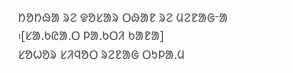ᱴᱚᱴᱷᱟ ᱨᱮ ᱫᱚᱥᱟᱨ ᱛᱷᱟᱱ ᱨᱮ ᱢᱮᱱᱟᱜᱼᱟ ᱾[ᱥᱟᱹᱠᱭᱟᱹᱛ ᱞᱟᱹᱠᱛᱤ ᱠᱟᱱᱟ]
ᱥᱚᱦᱚᱨ ᱥᱤᱧᱚᱛ ᱨᱮᱱᱟᱜ ᱛᱩᱞᱟᱹᱢ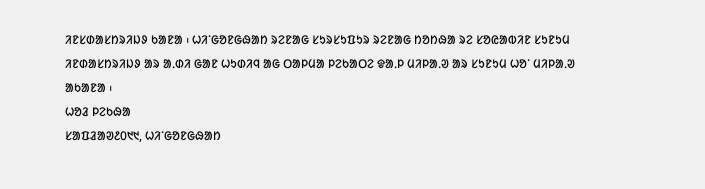ᱤᱱᱥᱰᱟᱥᱴᱨᱤᱡᱽ ᱠᱟᱱᱟ ᱾ ᱦᱤᱸᱜᱚᱱᱜᱷᱟᱴ ᱨᱮᱱᱟᱜ ᱥᱩᱨᱥᱩᱯᱩᱨ ᱨᱮᱱᱟᱜ ᱴᱚᱴᱷᱟ ᱨᱮ ᱥᱚᱭᱟᱵᱤᱱ ᱥᱩᱱᱩᱢ ᱤᱱᱰᱟᱥᱴᱨᱤᱡᱽ ᱟᱨ ᱟᱹᱰᱤ ᱜᱟᱱ ᱦᱩᱰᱤᱧ ᱟᱜ ᱛᱟᱞᱢᱟ ᱞᱮᱠᱟᱛᱮ ᱫᱟᱹᱞ ᱢᱤᱞᱟᱹᱣ ᱟᱨ ᱥᱩᱱᱩᱢ ᱦᱚᱸ ᱢᱤᱞᱟᱹᱣ ᱟᱠᱟᱱᱟ ᱾
ᱦᱚᱲ ᱞᱮᱠᱷᱟ
ᱥᱟᱯᱲᱟᱣ᱒᱐᱑᱑, ᱦᱤᱸᱜᱚᱱᱜᱷᱟᱴ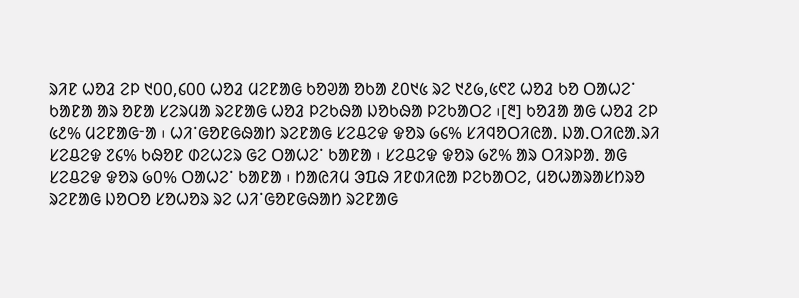ᱨᱤᱱ ᱦᱚᱲ ᱮᱞ ᱑᱐᱐,᱔᱐᱐ ᱦᱚᱲ ᱢᱮᱱᱟᱜ ᱠᱚᱣᱟ ᱚᱠᱟ ᱒᱐᱑᱕ ᱨᱮ ᱑᱒᱙,᱕᱖᱗ ᱦᱚᱲ ᱠᱚ ᱛᱟᱦᱮᱸ ᱠᱟᱱᱟ ᱟᱨ ᱚᱱᱟ ᱥᱮᱨᱢᱟ ᱨᱮᱱᱟᱜ ᱦᱚᱲ ᱞᱮᱠᱷᱟ ᱡᱚᱠᱷᱟ ᱞᱮᱠᱟᱛᱮ ᱾[᱓] ᱠᱚᱲᱟ ᱟᱜ ᱦᱚᱲ ᱮᱞ ᱕᱒% ᱢᱮᱱᱟᱜᱼᱟ ᱾ ᱦᱤᱸᱜᱚᱱᱜᱷᱟᱴ ᱨᱮᱱᱟᱜ ᱥᱮᱪᱮᱫ ᱫᱚᱨ ᱙᱔% ᱥᱤᱧᱚᱛᱤᱭᱟᱹ ᱡᱟᱹᱛᱤᱭᱟᱹᱨᱤ ᱥᱮᱪᱮᱫ ᱗᱔% ᱠᱷᱚᱱ ᱰᱮᱦᱮᱨ ᱜᱮ ᱛᱟᱦᱮᱸ ᱠᱟᱱᱟ ᱾ ᱥᱮᱪᱮᱫ ᱫᱚᱨ ᱙᱗% ᱟᱨ ᱛᱤᱨᱞᱟᱹ ᱟᱜ ᱥᱮᱪᱮᱫ ᱫᱚᱨ ᱙᱐% ᱛᱟᱦᱮᱸ ᱠᱟᱱᱟ ᱾ ᱴᱟᱭᱤᱢ ᱳᱯᱷ ᱤᱱᱰᱤᱭᱟ ᱞᱮᱠᱟᱛᱮ, ᱢᱚᱦᱟᱨᱟᱥᱴᱨᱚ ᱨᱮᱱᱟᱜ ᱡᱚᱛᱚ ᱥᱚᱦᱚᱨ ᱨᱮ ᱦᱤᱸᱜᱚᱱᱜᱷᱟᱴ ᱨᱮᱱᱟᱜ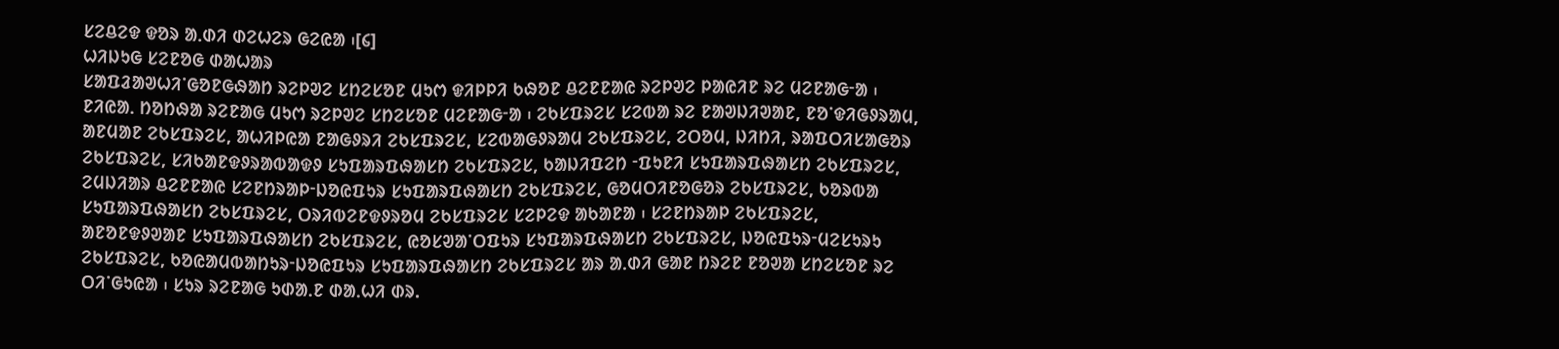ᱥᱮᱪᱮᱫ ᱫᱚᱨ ᱟᱹᱰᱤ ᱰᱮᱦᱮᱨ ᱜᱮᱭᱟ ᱾[᱔]
ᱦᱤᱡᱩᱜ ᱥᱮᱱᱚᱜ ᱰᱟᱦᱟᱨ
ᱥᱟᱯᱲᱟᱣᱦᱤᱸᱜᱚᱱᱜᱷᱟᱴ ᱨᱮᱞᱣᱮ ᱥᱴᱮᱥᱚᱱ ᱢᱩᱬ ᱫᱤᱞᱞᱤ ᱠᱷᱚᱱ ᱪᱮᱱᱱᱟᱭ ᱨᱮᱞᱣᱮ ᱞᱟᱭᱤᱱ ᱨᱮ ᱢᱮᱱᱟᱜᱼᱟ ᱾ ᱱᱤᱭᱟᱹ ᱴᱚᱴᱷᱟ ᱨᱮᱱᱟᱜ ᱢᱩᱬ ᱨᱮᱞᱣᱮ ᱥᱴᱮᱥᱚᱱ ᱢᱮᱱᱟᱜᱼᱟ ᱾ ᱮᱠᱥᱯᱨᱮᱥ ᱥᱮᱵᱟ ᱨᱮ ᱱᱟᱣᱡᱤᱣᱟᱱ, ᱱᱚᱸᱫᱤᱜᱽᱨᱟᱢ, ᱟᱱᱢᱟᱱ ᱮᱠᱥᱯᱨᱮᱥ, ᱟᱦᱤᱞᱭᱟ ᱱᱟᱜᱽᱨᱤ ᱮᱠᱥᱯᱨᱮᱥ, ᱥᱮᱵᱟᱜᱽᱨᱟᱢ ᱮᱠᱥᱯᱨᱮᱥ, ᱮᱛᱚᱢ, ᱡᱤᱴᱤ, ᱨᱟᱯᱛᱤᱥᱟᱜᱚᱨ ᱮᱠᱥᱯᱨᱮᱥ, ᱥᱤᱠᱟᱱᱫᱽᱨᱟᱵᱟᱫᱽ ᱥᱩᱯᱟᱨᱯᱷᱟᱥᱴ ᱮᱠᱥᱯᱨᱮᱥ, ᱠᱟᱡᱤᱯᱮᱴ ᱼᱯᱩᱱᱤ ᱥᱩᱯᱟᱨᱯᱷᱟᱥᱴ ᱮᱠᱥᱯᱨᱮᱥ, ᱮᱢᱡᱤᱟᱨ ᱪᱮᱱᱱᱟᱭ ᱥᱮᱱᱴᱨᱟᱞᱼᱡᱚᱭᱯᱩᱨ ᱥᱩᱯᱟᱨᱯᱷᱟᱥᱴ ᱮᱠᱥᱯᱨᱮᱥ, ᱜᱚᱢᱛᱤᱱᱚᱜᱚᱨ ᱮᱠᱥᱯᱨᱮᱥ, ᱠᱚᱨᱵᱟ ᱥᱩᱯᱟᱨᱯᱷᱟᱥᱴ ᱮᱠᱥᱯᱨᱮᱥ, ᱛᱨᱤᱵᱮᱱᱫᱽᱨᱚᱢ ᱮᱠᱥᱯᱨᱮᱥ ᱥᱮᱞᱮᱫ ᱟᱠᱟᱱᱟ ᱾ ᱥᱮᱱᱴᱨᱟᱞ ᱮᱠᱥᱯᱨᱮᱥ, ᱟᱱᱚᱱᱫᱽᱣᱟᱱ ᱥᱩᱯᱟᱨᱯᱷᱟᱥᱴ ᱮᱠᱥᱯᱨᱮᱥ, ᱭᱚᱥᱣᱟᱸᱛᱯᱩᱨ ᱥᱩᱯᱟᱨᱯᱷᱟᱥᱴ ᱮᱠᱥᱯᱨᱮᱥ, ᱡᱚᱭᱯᱩᱨᱼᱢᱮᱥᱩᱨᱩ ᱮᱠᱥᱯᱨᱮᱥ, ᱠᱚᱭᱟᱢᱵᱟᱴᱩᱨᱼᱡᱚᱭᱯᱩᱨ ᱥᱩᱯᱟᱨᱯᱷᱟᱥᱴ ᱮᱠᱥᱯᱨᱮᱥ ᱟᱨ ᱟᱹᱰᱤ ᱜᱟᱱ ᱴᱨᱮᱱ ᱱᱚᱣᱟ ᱥᱴᱮᱥᱚᱱ ᱨᱮ ᱛᱤᱸᱜᱩᱭᱟ ᱾ ᱥᱩᱨ ᱨᱮᱱᱟᱜ ᱩᱰᱟᱹᱱ ᱰᱟᱹᱦᱤ ᱰᱨ.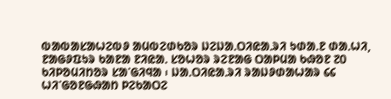ᱵᱟᱵᱟᱥᱟᱦᱮᱵᱽ ᱟᱢᱵᱮᱰᱠᱚᱨ ᱡᱮᱡᱟᱹᱛᱤᱭᱟᱹᱨᱤ ᱩᱰᱟᱹᱱ ᱰᱟᱹᱦᱤ, ᱱᱟᱜᱽᱯᱩᱨ ᱠᱟᱱᱟ ᱱᱤᱭᱟᱹ ᱥᱚᱦᱚᱨ ᱨᱮᱱᱟᱜ ᱛᱟᱞᱢᱟ ᱠᱷᱚᱱ ᱗᱐ ᱠᱤᱞᱚᱢᱤᱴᱚᱨ ᱥᱟᱸᱜᱤᱧᱟ ᱾ ᱡᱟᱹᱛᱤᱭᱟᱹᱨᱤ ᱨᱟᱡᱽᱰᱟᱦᱟᱨ ᱔᱔ ᱦᱤᱸᱜᱚᱱᱜᱷᱟᱴ ᱞᱮᱠᱟᱛᱮ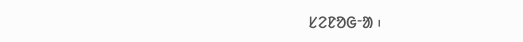ᱥᱮᱱᱚᱜᱼᱟ ᱾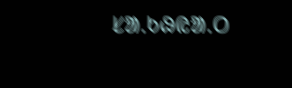ᱥᱟᱹᱠᱷᱭᱟᱹᱛ